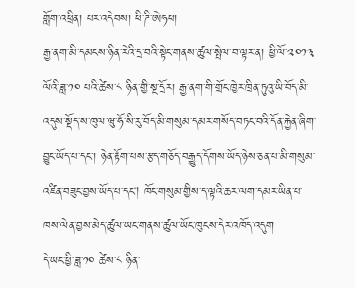གློག་འཕྲིན། པར་འདེབས། ཕི་ཌི་ཨེཧཕ།
རྒྱ་ནག་མི་དམངས་ཉིན་རེའི་དྲ་བའི་སྟེང་གནས་ཚུལ་སྤེལ་བ་ལྟར་ན། ཕྱི་ལོ་༢༠༡༣ ལོའི་ཟླ་༡༠ པའི་ཚེས་༨ ཉིན་གྱི་སྔ་དྲོར། རྒྱ་ནག་གི་གྲོང་ཁྱེར་ཁྲིན་ཏུའུ་ཡི་བོད་མི་འདུས་སྡོད་ས་ཁུལ་ཝུ་ཧོ་སི་རུ་བོད་མི་གསུམ་དམར་གསོད་བཏང་བའི་དོན་རྐྱེན་ཞིག་བྱུང་ཡོད་པ་དང་། ཉེན་རྟོག་པས་རྩད་གཅོད་བརྒྱུད་དོགས་ཡོད་ཉེས་ཅན་པ་མི་གསུམ་འཛིན་བཟུང་བྱས་ཡོད་པ་དང། ཁོང་གསུམ་གྱིས་ད་ལྟའི་ཆར་ལག་དམར་ཡིན་པ་ཁས་ལེན་བྱས་མེད་ཚུལ་ཡང་གནས་ཚུལ་ཡོང་ཁུངས་དེར་འཁོད་འདུག
དེ་ཡང་ཕྱི་ཟླ་༡༠ ཚེས་༨ ཉིན་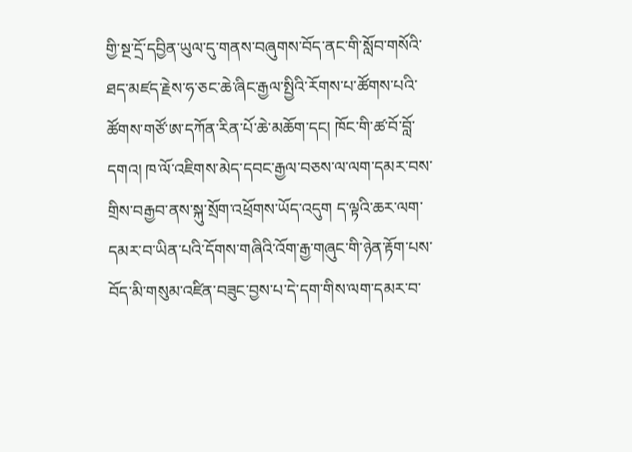གྱི་སྔ་དྲོ་དབྱིན་ཡུལ་དུ་གནས་བཞུགས་བོད་ནང་གི་སློབ་གསོའི་ཐད་མཛད་རྗེས་ཧ་ཅང་ཆེ་ཞིང་རྒྱལ་སྤྱིའི་རོགས་པ་ཚོགས་པའི་ཚོགས་གཙོ་ཨ་དཀོན་རིན་པོ་ཆེ་མཆོག་དང། ཁོང་གི་ཚ་བོ་བློ་དགའ། ཁ་ལོ་འཇིགས་མེད་དབང་རྒྱལ་བཅས་ལ་ལག་དམར་བས་གྲིས་བརྒྱབ་ནས་སྐུ་སྲོག་འཕྲོགས་ཡོད་འདུག ད་ལྟའི་ཆར་ལག་དམར་བ་ཡིན་པའི་དོགས་གཞིའི་འོག་རྒྱ་གཞུང་གི་ཉེན་རྟོག་པས་བོད་མི་གསུམ་འཛིན་བཟུང་བྱས་པ་དེ་དག་གིས་ལག་དམར་བ་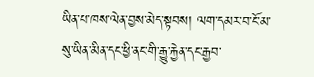ཡིན་པ་ཁས་ལེན་བྱས་མེད་སྟབས། ལག་དམར་བ་ངོ་མ་སུ་ཡིན་མིན་དང་ཕྱི་ནང་གི་རྒྱུ་རྐྱེན་དང་རྒྱབ་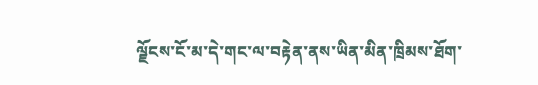ལྗོངས་ངོ་མ་དེ་གང་ལ་བརྟེན་ནས་ཡིན་མིན་ཁྲིམས་ཐོག་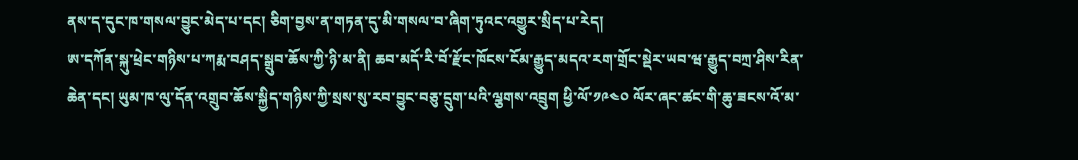ནས་ད་དུང་ཁ་གསལ་བྱུང་མེད་པ་དང། ཅིག་བྱས་ན་གཏན་དུ་མི་གསལ་བ་ཞིག་ཏུའང་འགྱུར་སྲིད་པ་རེད།
ཨ་དཀོན་སྐུ་ཕྲེང་གཉིས་པ་ཀརྨ་བཤད་སྒྲུབ་ཆོས་ཀྱི་ཉི་མ་ནི། ཆབ་མདོ་རི་བོ་རྫོང་ཁོངས་ངོམ་རྒྱུད་མདའ་རག་གྲོང་སྡེར་ཡབ་ཝ་རྒྱུད་བཀྲ་ཤིས་རིན་ཆེན་དང། ཡུམ་ཁ་ལུ་དོན་འགྲུབ་ཆོས་སྐྱིད་གཉིས་ཀྱི་སྲས་སུ་རབ་བྱུང་བཅུ་དྲུག་པའི་ལྕགས་འབྲུག ཕྱི་ལོ་༡༩༤༠ ལོར་ཞང་ཚང་གི་ཆུ་ཟངས་འོ་མ་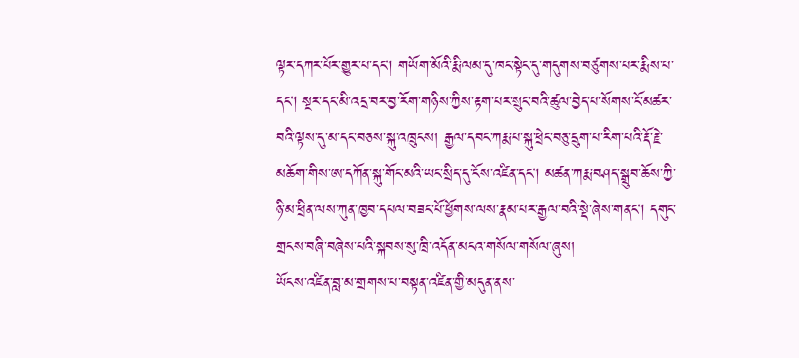ལྟར་དཀར་པོར་གྱུར་པ་དང། གཡོག་མོའི་རྨི་ལམ་དུ་ཁང་སྟེང་དུ་གདུགས་བཙུགས་པར་རྨིས་པ་དང། སྔར་དང་མི་འདྲ་བར་བྱ་རོག་གཉིས་ཀྱིས་རྟག་པར་སྲུང་བའི་ཚུལ་བྱེད་པ་སོགས་ངོ་མཚར་བའི་ལྟས་དུ་མ་དང་བཅས་སྐུ་འཁྲུངས། རྒྱལ་དབང་ཀརྨ་པ་སྐུ་ཕྲེང་བཅུ་དྲུག་པ་རིག་པའི་རྡོ་རྗེ་མཆོག་གིས་ཨ་དཀོན་སྐུ་གོང་མའི་ཡང་སྲིད་དུ་ངོས་འཛིན་དང། མཚན་ཀརྨ་བཤད་སྒྲུབ་ཆོས་ཀྱི་ཉི་མ་ཕྲིན་ལས་ཀུན་ཁྱབ་དཔལ་བཟང་པོ་ཕྱོགས་ལས་རྣམ་པར་རྒྱལ་བའི་སྡེ་ཞེས་གནང། དགུང་གྲངས་བཞི་བཞེས་པའི་སྐབས་སུ་ཁྲི་འདོན་མངའ་གསོལ་གསོལ་ཞུས།
ཡོངས་འཛིན་བླ་མ་གྲགས་པ་བསྟན་འཛིན་གྱི་མདུན་ནས་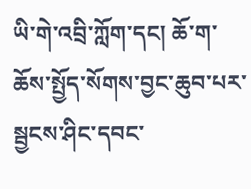ཡི་གེ་འབྲི་ཀློག་དང། ཆོ་ག་ཆོས་སྤྱོད་སོགས་བྱང་ཆུབ་པར་སྦྱངས་ཤིང་དབང་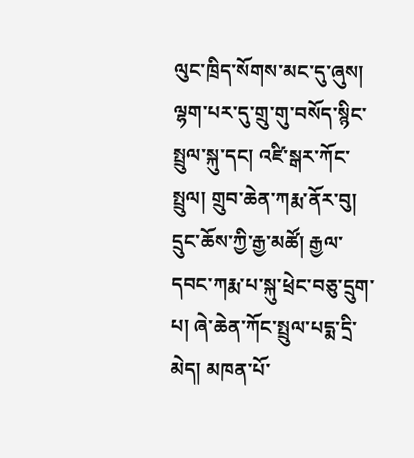ལུང་ཁྲིད་སོགས་མང་དུ་ཞུས། ལྷག་པར་དུ་གྲུ་གུ་བསོད་སྙིང་སྤྲུལ་སྐུ་དང། འཛི་སྒར་ཀོང་སྤྲུལ། གྲུབ་ཆེན་ཀརྨ་ནོར་བུ། དྲུང་ཆོས་ཀྱི་རྒྱ་མཚོ། རྒྱལ་དབང་ཀརྨ་པ་སྐུ་ཕྲེང་བཅུ་དྲུག་པ། ཞེ་ཆེན་ཀོང་སྤྲུལ་པདྨ་དྲི་མེད། མཁན་པོ་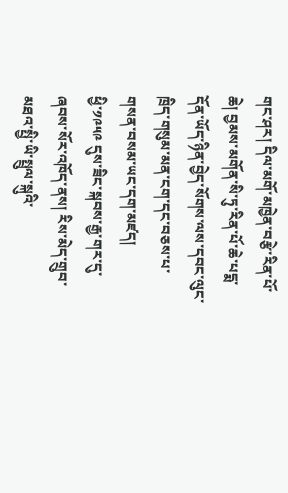གང་ཤར། དིལ་མགོ་མཁྱེན་བརྩེ་རིན་པོ་ཆེ། བྱམས་མགོན་སི་ཏུ་རིན་པོ་ཆེ་པདྨ་དོན་ཡོད་ཉིན་བྱེད་སོགས་ལས་དབང་ལུང་ཁྲིད་གསུམ་མན་ངག་དང་བཅས་པ་གསན་བསམ་ཡང་དག་མཛད།
ཕྱི་༡༩༥༩ དུས་ཟིང་སྐབས་རྒྱ་གར་དུ་ཞབས་སོར་འཁོད་ནས། རིས་མེད་གྲུབ་མཐའ་སྤྱི་ཡི་སྤྲུལ་སྐུའི་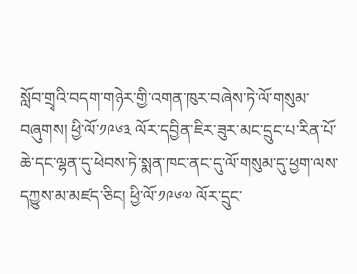སློབ་གྲྭའི་བདག་གཉེར་གྱི་འགན་ཁུར་བཞེས་ཏེ་ལོ་གསུམ་བཞུགས། ཕྱི་ལོ་༡༩༦༣ ལོར་དབྱིན་ཇིར་ཟུར་མང་དྲུང་པ་རིན་པོ་ཆེ་དང་ལྷན་དུ་ཕེབས་ཏེ་སྨན་ཁང་ནང་དུ་ལོ་གསུམ་དུ་ཕྱག་ལས་དཀྱུས་མ་མཛད་ཅིང། ཕྱི་ལོ་༡༩༦༧ ལོར་དྲུང་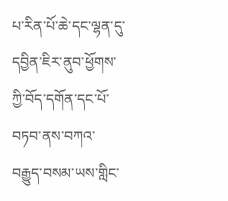པ་རིན་པོ་ཆེ་དང་ལྷན་དུ་དབྱིན་ཇིར་ནུབ་ཕྱོགས་ཀྱི་བོད་དགོན་དང་པོ་བཏབ་ནས་བཀའ་བརྒྱུད་བསམ་ཡས་གླིང་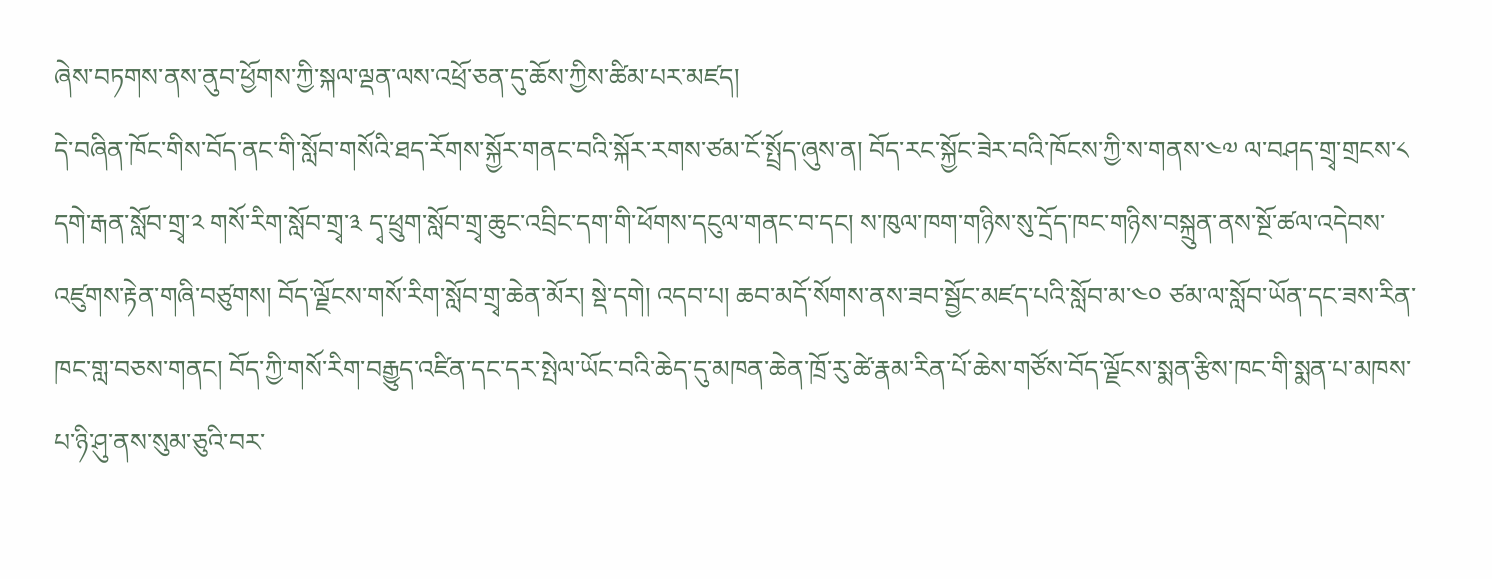ཞེས་བཏགས་ནས་ནུབ་ཕྱོགས་ཀྱི་སྐལ་ལྡན་ལས་འཕྲོ་ཅན་དུ་ཆོས་ཀྱིས་ཚིམ་པར་མཛད།
དེ་བཞིན་ཁོང་གིས་བོད་ནང་གི་སློབ་གསོའི་ཐད་རོགས་སྐྱོར་གནང་བའི་སྐོར་རགས་ཙམ་ངོ་སྤྲོད་ཞུས་ན། བོད་རང་སྐྱོང་ཟེར་བའི་ཁོངས་ཀྱི་ས་གནས་༤༧ ལ་བཤད་གྲྭ་གྲངས་༨ དགེ་རྒན་སློབ་གྲྭ་༢ གསོ་རིག་སློབ་གྲྭ་༣ དྭ་ཕྲུག་སློབ་གྲྭ་ཆུང་འབྲིང་དག་གི་ཕོགས་དངུལ་གནང་བ་དང། ས་ཁུལ་ཁག་གཉིས་སུ་དྲོད་ཁང་གཉིས་བསྐྲུན་ནས་སྔོ་ཚལ་འདེབས་འཛུགས་རྟེན་གཞི་བཙུགས། བོད་ལྗོངས་གསོ་རིག་སློབ་གྲྭ་ཆེན་མོར། སྡེ་དགེ། འདབ་པ། ཆབ་མདོ་སོགས་ནས་ཟབ་སྦྱོང་མཛད་པའི་སློབ་མ་༤༠ ཙམ་ལ་སློབ་ཡོན་དང་ཟས་རིན་ཁང་གླ་བཅས་གནང། བོད་ཀྱི་གསོ་རིག་བརྒྱུད་འཛིན་དང་དར་སྤེལ་ཡོང་བའི་ཆེད་དུ་མཁན་ཆེན་ཁྲོ་རུ་ཚེ་རྣམ་རིན་པོ་ཆེས་གཙོས་བོད་ལྗོངས་སྨན་རྩིས་ཁང་གི་སྨན་པ་མཁས་པ་ཉི་ཤུ་ནས་སུམ་ཅུའི་བར་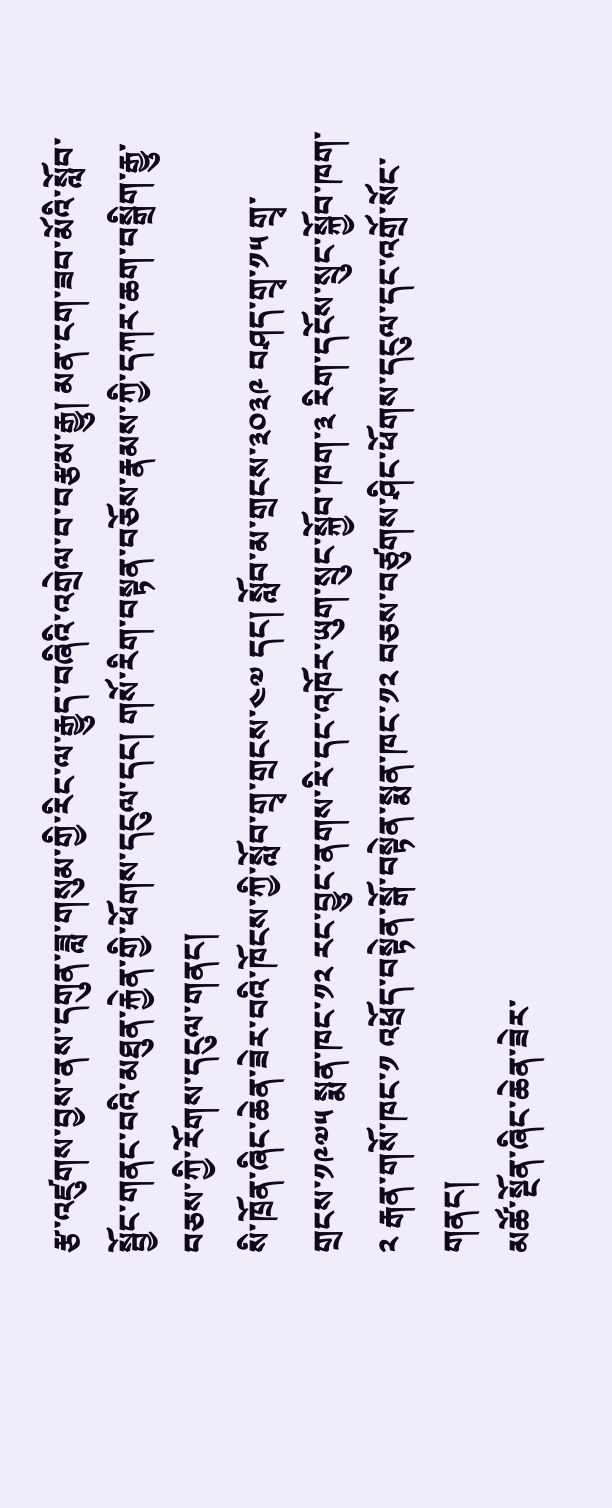རྩ་འཛུགས་བྱས་ནས་དགུན་ཟླ་གསུམ་གྱི་རིང་ལ་རྒྱུད་བཞིའི་འགྲེལ་བ་བརྩམ་རྒྱུ། མན་ངག་ཟབ་མོའི་སློབ་སྦྱོང་གནང་བའི་མཐུན་རྐྱེན་གྱི་ཕོགས་དངུལ་དང། གསོ་རིག་བསྟན་བཅོས་རྣམས་ཀྱི་དཀར་ཆག་བསྒྲིག་རྒྱུ་བཅས་ཀྱི་རོགས་དངུལ་གནང།
སི་ཁྲོན་ཞིང་ཆེན་ཟེར་བའི་ཁོངས་ཀྱི་སློབ་གྲྭ་གྲངས་༤༧ དང། སློབ་མ་གྲངས་༣༠༣༩ བཤད་གྲྭ་༡༥ གྲྭ་གྲངས་༡༩༧༥ སྨན་ཁང་༡༢ རང་བྱུང་ནགས་རི་དང་འཁོར་ཡུག་སྲུང་སྐྱོབ་ཁག་༣ རིག་དངོས་སྲུང་སྐྱོབ་ཁག་༢ རྒན་གསོ་ཁང་༡ འཕྲོད་བསྟེན་སྒོ་བསྟེན་སྨན་ཁང་༡༢ བཅས་བཙུགས་ཤིང་ཕོགས་དངུལ་དང་འགྲོ་སོང་གནང།
མཚོ་སྔོན་ཞིང་ཆེན་ཟེར་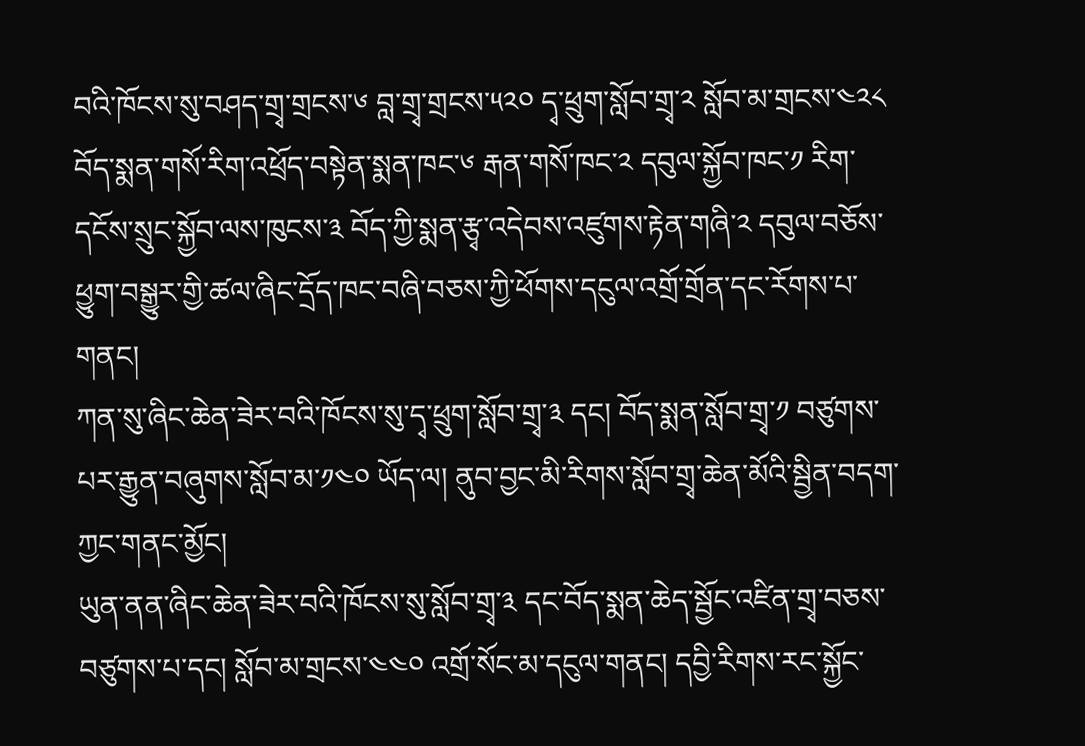བའི་ཁོངས་སུ་བཤད་གྲྭ་གྲངས་༦ བླ་གྲྭ་གྲངས་༥༢༠ དྭ་ཕྲུག་སློབ་གྲྭ་༢ སློབ་མ་གྲངས་༤༢༨ བོད་སྨན་གསོ་རིག་འཕྲོད་བསྟེན་སྨན་ཁང་༦ རྒན་གསོ་ཁང་༢ དབུལ་སྐྱོབ་ཁང་༡ རིག་དངོས་སྲུང་སྐྱོབ་ལས་ཁུངས་༣ བོད་ཀྱི་སྨན་རྩྭ་འདེབས་འཛུགས་རྟེན་གཞི་༢ དབུལ་བཅོས་ཕྱུག་བསྒྱུར་གྱི་ཚལ་ཞིང་དྲོད་ཁང་བཞི་བཅས་ཀྱི་ཕོགས་དངུལ་འགྲོ་གྲོན་དང་རོགས་པ་གནང།
ཀན་སུ་ཞིང་ཆེན་ཟེར་བའི་ཁོངས་སུ་དྭ་ཕྲུག་སློབ་གྲྭ་༣ དང། བོད་སྨན་སློབ་གྲྭ་༡ བཙུགས་པར་རྒྱུན་བཞུགས་སློབ་མ་༡༤༠ ཡོད་ལ། ནུབ་བྱང་མི་རིགས་སློབ་གྲྭ་ཆེན་མོའི་སྦྱིན་བདག་ཀྱང་གནང་མྱོང།
ཡུན་ནན་ཞིང་ཆེན་ཟེར་བའི་ཁོངས་སུ་སློབ་གྲྭ་༣ དང་བོད་སྨན་ཆེད་སྦྱོང་འཛིན་གྲྭ་བཅས་བཙུགས་པ་དང། སློབ་མ་གྲངས་༤༤༠ འགྲོ་སོང་མ་དངུལ་གནང། དབྱི་རིགས་རང་སྐྱོང་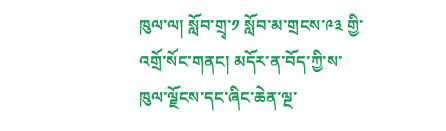ཁུལ་ལ། སློབ་གྲྭ་༡ སློབ་མ་གྲངས་༩༣ གྱི་འགྲོ་སོང་གནང། མདོར་ན་བོད་ཀྱི་ས་ཁུལ་ལྗོངས་དང་ཞིང་ཆེན་ལྔ་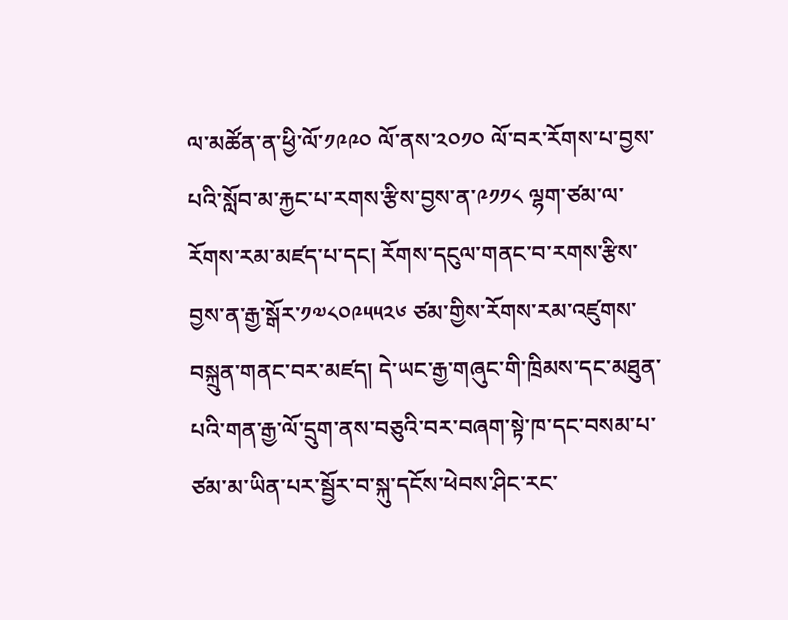ལ་མཚོན་ན་ཕྱི་ལོ་༡༩༩༠ ལོ་ནས་༢༠༡༠ ལོ་བར་རོགས་པ་བྱས་པའི་སློབ་མ་རྐྱང་པ་རགས་རྩིས་བྱས་ན་༩༡༡༨ ལྷག་ཙམ་ལ་རོགས་རམ་མཛད་པ་དང། རོགས་དངུལ་གནང་བ་རགས་རྩིས་བྱས་ན་རྒྱ་སྒོར་༡༧༨༠༩༥༥༢༦ ཙམ་གྱིས་རོགས་རམ་འཛུགས་བསྐྲུན་གནང་བར་མཛད། དེ་ཡང་རྒྱ་གཞུང་གི་ཁྲིམས་དང་མཐུན་པའི་གན་རྒྱ་ལོ་དྲུག་ནས་བཅུའི་བར་བཞག་སྟེ་ཁ་དང་བསམ་པ་ཙམ་མ་ཡིན་པར་སྦྱོར་བ་སྐུ་དངོས་ཕེབས་ཤིང་རང་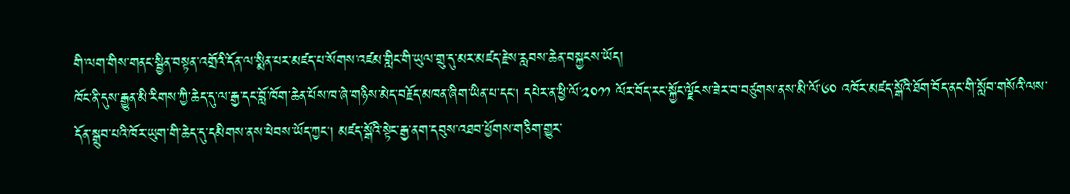གི་ལག་གིས་གནང་སྦྱིན་བསྟན་འགྲོའི་དོན་ལ་སྨིན་པར་མཛད་པ་སོགས་འཛམ་གླིང་གི་ཡུལ་གྲུ་དུ་མར་མཛད་རྗེས་རླབས་ཆེན་བསྐྱངས་ཡོད།
ཁོང་ནི་དུས་རྒྱུན་མི་རིགས་ཀྱི་ཆེད་དུ་ལ་རྒྱ་དང་བློ་ཁོག་ཆེན་པོས་ཁ་ཞེ་གཉིས་མེད་བརྗོད་མཁན་ཞིག་ཡིན་པ་དང། དཔེར་ན་ཕྱི་ལོ་༢༠༡༡ ལོར་བོད་རང་སྐྱོང་ལྗོངས་ཟེར་བ་བཙུགས་ནས་མི་ལོ་༦༠ འཁོར་མཛད་སྒོའི་ཐོག་བོད་ནང་གི་སློབ་གསོའི་ལས་དོན་སྒྲུབ་པའི་ཁོར་ཡུག་གི་ཆེད་དུ་དམིགས་ནས་ཕེབས་ཡོད་ཀྱང། མཛད་སྒོའི་སྟེང་རྒྱ་ནག་དབུས་འཐབ་ཕྱོགས་གཅིག་གྱུར་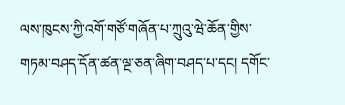ལས་ཁུངས་ཀྱི་འགོ་གཙོ་གཞོན་པ་ཀྲུའུ་ཝེ་ཆོན་གྱིས་གཏམ་བཤད་དོན་ཚན་ལྔ་ཅན་ཞིག་བཤད་པ་དང། དགོང་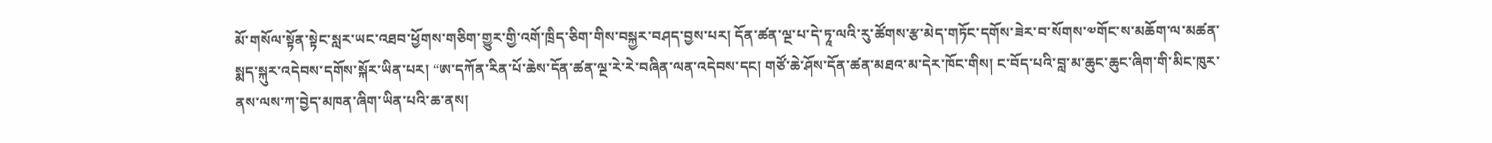མོ་གསོལ་སྟོན་སྟེང་སླར་ཡང་འཐབ་ཕྱོགས་གཅིག་གྱུར་གྱི་འགོ་ཁྲིད་ཅིག་གིས་བསྐྱར་བཤད་བྱས་པར། དོན་ཚན་ལྔ་པ་དེ་ཏཱ་ལའི་རུ་ཚོགས་རྩ་མེད་གཏོང་དགོས་ཟེར་བ་སོགས་༧གོང་ས་མཆོག་ལ་མཚན་སྨད་སྐུར་འདེབས་དགོས་སྐོར་ཡིན་པར། “ཨ་དཀོན་རིན་པོ་ཆེས་དོན་ཚན་ལྔ་རེ་རེ་བཞིན་ལན་འདེབས་དང། གཙོ་ཆེ་ཤོས་དོན་ཚན་མཐའ་མ་དེར་ཁོང་གིས། ང་བོད་པའི་བླ་མ་ཆུང་ཆུང་ཞིག་གི་མིང་ཁུར་ནས་ལས་ཀ་བྱེད་མཁན་ཞིག་ཡིན་པའི་ཆ་ནས།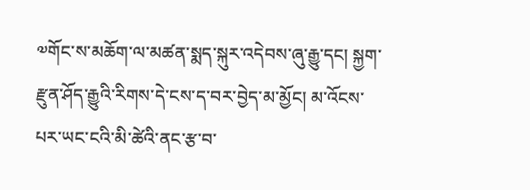༧གོང་ས་མཆོག་ལ་མཚན་སྨད་སྐུར་འདེབས་ཞུ་རྒྱུ་དང། སྐྱག་རྫུན་ཤོད་རྒྱུའི་རིགས་དེ་ངས་ད་བར་བྱེད་མ་མྱོང། མ་འོངས་པར་ཡང་ངའི་མི་ཚེའི་ནང་རྩ་བ་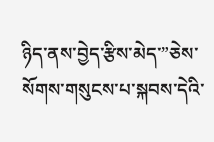ཉིད་ནས་བྱེད་རྩིས་མེད་”ཅེས་སོགས་གསུངས་པ་སྐབས་དེའི་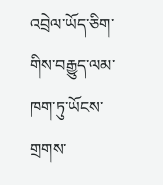འབྲེལ་ཡོད་ཅིག་གིས་བརྒྱུད་ལམ་ཁག་ཏུ་ཡོངས་གྲགས་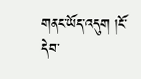གནང་ཡོད་འདུག །ངོ་དེབ་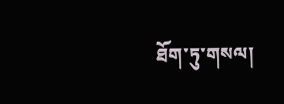ཐོག་ཏུ་གསལ།